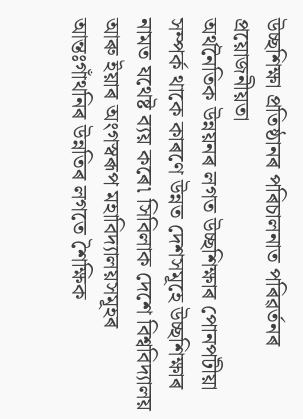উচ্ছশিক্ষা প্ৰতিষ্ঠানৰ পৰিচালনাত পৰিৱৰ্তনৰ প্ৰয়োজনীয়তা
অৰ্থনৈতিক উন্নয়নৰ লগত উচ্ছশিক্ষাৰ পোনপটীয়া সম্পৰ্ক থাকে কাৰণে উন্নত দেশসমূহে উচ্ছশিক্ষাৰ নামত যথেষ্ট ব্যয় কৰে৷ সিবিলাক দেশে বিশ্ববিদ্যালয় আৰু ইয়াৰ অংগস্বৰূপ মহাবিদ্যালয়সমূহৰ আন্তঃগাঁথনিৰ উন্নতিৰ লগতে শৈক্ষিক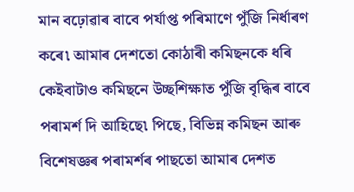মান বঢ়োৱাৰ বাবে পৰ্যাপ্ত পৰিমাণে পুঁজি নিৰ্ধাৰণ কৰে৷ আমাৰ দেশতো কোঠাৰী কমিছনকে ধৰি কেইবাটাও কমিছনে উচ্ছশিক্ষাত পুঁজি বৃদ্ধিৰ বাবে পৰামৰ্শ দি আহিছে৷ পিছে, বিভিন্ন কমিছন আৰু বিশেষজ্ঞৰ পৰামৰ্শৰ পাছতো আমাৰ দেশত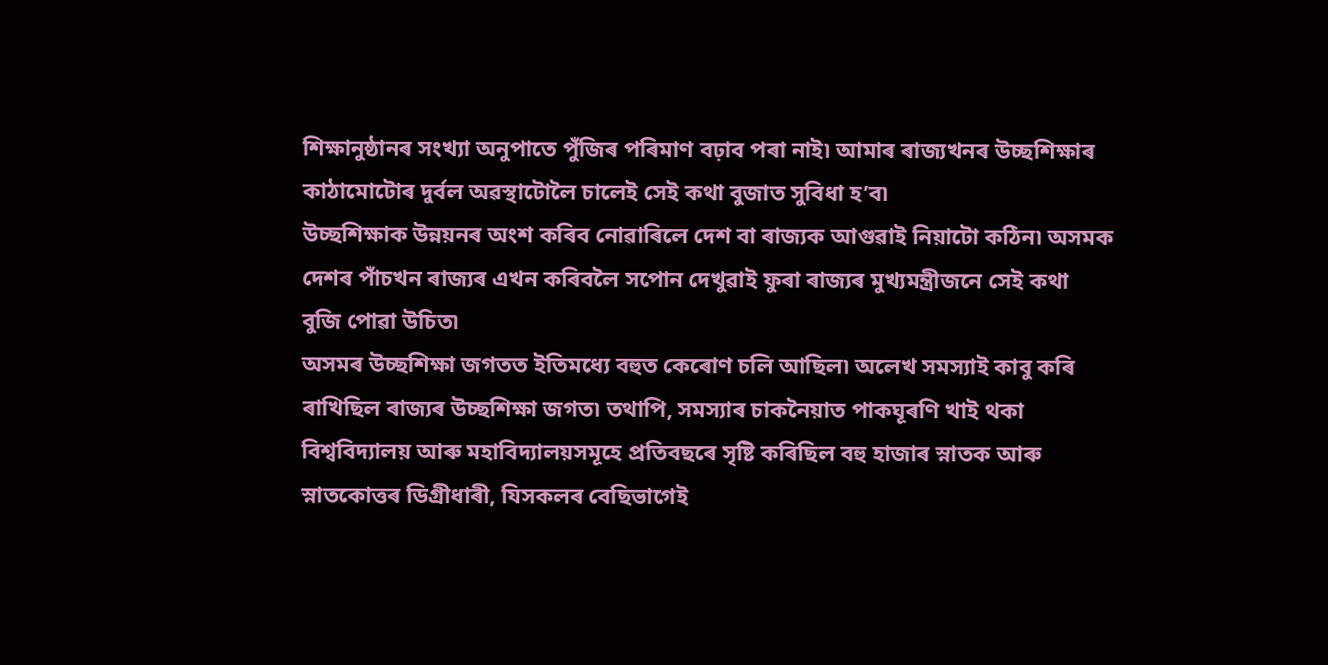শিক্ষানুষ্ঠানৰ সংখ্যা অনুপাতে পুঁজিৰ পৰিমাণ বঢ়াব পৰা নাই৷ আমাৰ ৰাজ্যখনৰ উচ্ছশিক্ষাৰ কাঠামোটোৰ দুৰ্বল অৱস্থাটোলৈ চালেই সেই কথা বুজাত সুবিধা হ’ব৷
উচ্ছশিক্ষাক উন্নয়নৰ অংশ কৰিব নোৱাৰিলে দেশ বা ৰাজ্যক আগুৱাই নিয়াটো কঠিন৷ অসমক দেশৰ পাঁচখন ৰাজ্যৰ এখন কৰিবলৈ সপোন দেখুৱাই ফুৰা ৰাজ্যৰ মুখ্যমন্ত্ৰীজনে সেই কথা বুজি পোৱা উচিত৷
অসমৰ উচ্ছশিক্ষা জগতত ইতিমধ্যে বহুত কেৰোণ চলি আছিল৷ অলেখ সমস্যাই কাবু কৰি ৰাখিছিল ৰাজ্যৰ উচ্ছশিক্ষা জগত৷ তথাপি, সমস্যাৰ চাকনৈয়াত পাকঘূৰণি খাই থকা বিশ্ববিদ্যালয় আৰু মহাবিদ্যালয়সমূহে প্ৰতিবছৰে সৃষ্টি কৰিছিল বহু হাজাৰ স্নাতক আৰু স্নাতকোত্তৰ ডিগ্ৰীধাৰী, যিসকলৰ বেছিভাগেই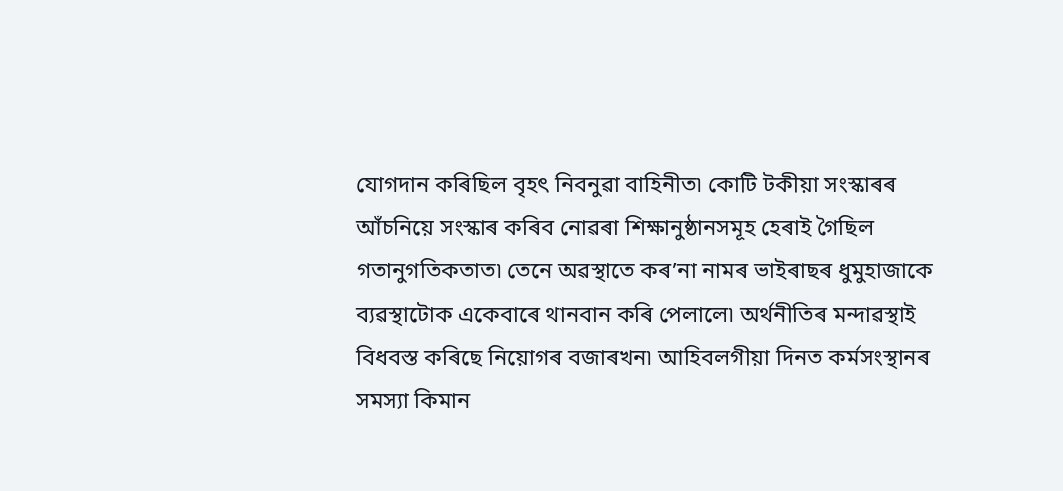যোগদান কৰিছিল বৃহৎ নিবনুৱা বাহিনীত৷ কোটি টকীয়া সংস্কাৰৰ আঁচনিয়ে সংস্কাৰ কৰিব নোৱৰা শিক্ষানুষ্ঠানসমূহ হেৰাই গৈছিল গতানুগতিকতাত৷ তেনে অৱস্থাতে কৰ’না নামৰ ভাইৰাছৰ ধুমুহাজাকে ব্যৱস্থাটোক একেবাৰে থানবান কৰি পেলালে৷ অৰ্থনীতিৰ মন্দাৱস্থাই বিধবস্ত কৰিছে নিয়োগৰ বজাৰখন৷ আহিবলগীয়া দিনত কৰ্মসংস্থানৰ সমস্যা কিমান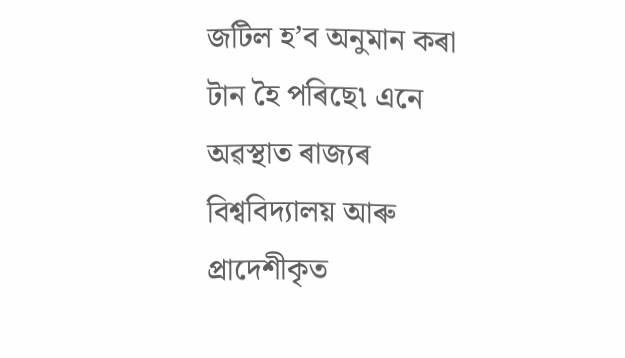জটিল হ’ব অনুমান কৰা টান হৈ পৰিছে৷ এনে অৱস্থাত ৰাজ্যৰ বিশ্ববিদ্যালয় আৰু প্ৰাদেশীকৃত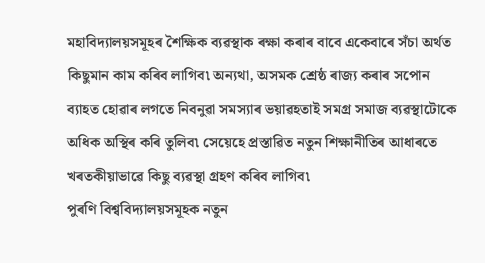মহাবিদ্যালয়সমূহৰ শৈক্ষিক ব্যৱস্থাক ৰক্ষা কৰাৰ বাবে একেবাৰে সঁচা অৰ্থত কিছুমান কাম কৰিব লাগিব৷ অন্যথা, অসমক শ্ৰেষ্ঠ ৰাজ্য কৰাৰ সপোন ব্যাহত হোৱাৰ লগতে নিবনুৱা সমস্যাৰ ভয়াৱহতাই সমগ্ৰ সমাজ ব্যৱস্থাটোকে অধিক অস্থিৰ কৰি তুলিব৷ সেয়েহে প্ৰস্তাৱিত নতুন শিক্ষানীতিৰ আধাৰতে খৰতকীয়াভাৱে কিছু ব্যৱস্থা গ্ৰহণ কৰিব লাগিব৷
পুৰণি বিশ্ববিদ্যালয়সমূহক নতুন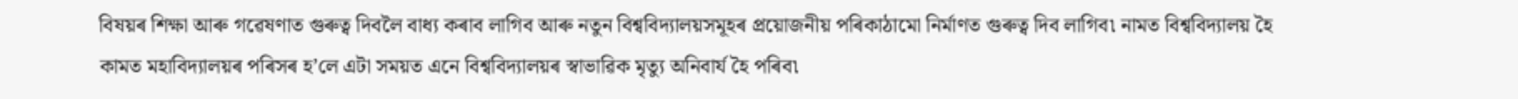বিষয়ৰ শিক্ষা আৰু গৱেষণাত গুৰুত্ব দিবলৈ বাধ্য কৰাব লাগিব আৰু নতুন বিশ্ববিদ্যালয়সমূহৰ প্ৰয়োজনীয় পৰিকাঠামো নিৰ্মাণত গুৰুত্ব দিব লাগিব৷ নামত বিশ্ববিদ্যালয় হৈ কামত মহাবিদ্যালয়ৰ পৰিসৰ হ’লে এটা সময়ত এনে বিশ্ববিদ্যালয়ৰ স্বাভাৱিক মৃত্যু অনিবাৰ্য হৈ পৰিব৷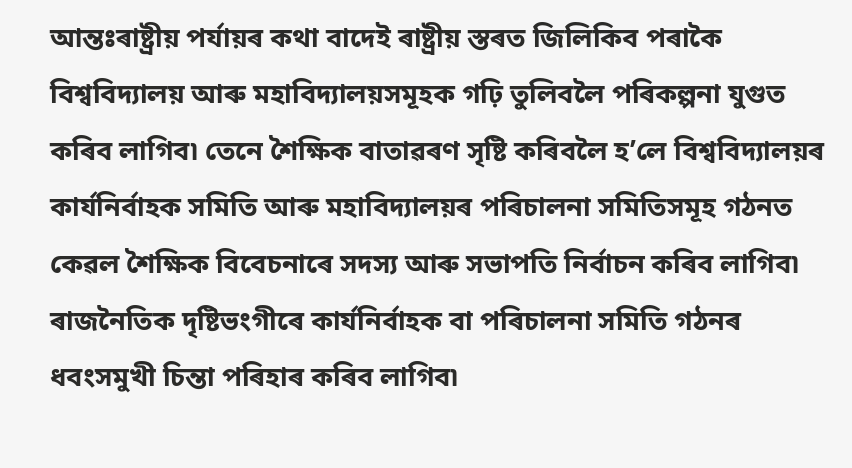আন্তঃৰাষ্ট্ৰীয় পৰ্যায়ৰ কথা বাদেই ৰাষ্ট্ৰীয় স্তৰত জিলিকিব পৰাকৈ বিশ্ববিদ্যালয় আৰু মহাবিদ্যালয়সমূহক গঢ়ি তুলিবলৈ পৰিকল্পনা যুগুত কৰিব লাগিব৷ তেনে শৈক্ষিক বাতাৱৰণ সৃষ্টি কৰিবলৈ হ’লে বিশ্ববিদ্যালয়ৰ কাৰ্যনিৰ্বাহক সমিতি আৰু মহাবিদ্যালয়ৰ পৰিচালনা সমিতিসমূহ গঠনত কেৱল শৈক্ষিক বিবেচনাৰে সদস্য আৰু সভাপতি নিৰ্বাচন কৰিব লাগিব৷ ৰাজনৈতিক দৃষ্টিভংগীৰে কাৰ্যনিৰ্বাহক বা পৰিচালনা সমিতি গঠনৰ ধবংসমুখী চিন্তা পৰিহাৰ কৰিব লাগিব৷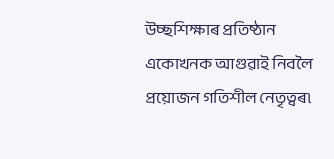উচ্ছশিক্ষাৰ প্ৰতিষ্ঠান একোখনক আগুৱাই নিবলৈ প্ৰয়োজন গতিশীল নেতৃত্বৰ৷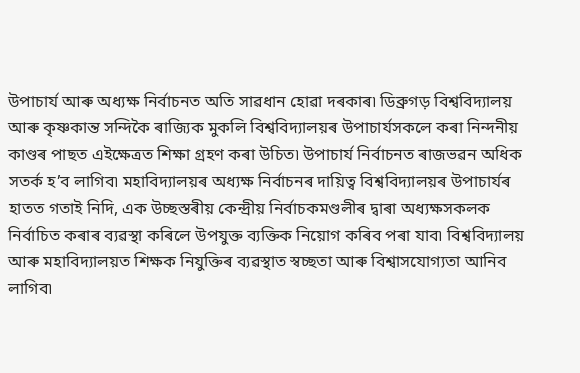উপাচাৰ্য আৰু অধ্যক্ষ নিৰ্বাচনত অতি সাৱধান হোৱা দৰকাৰ৷ ডিব্ৰুগড় বিশ্ববিদ্যালয় আৰু কৃষ্ণকান্ত সন্দিকৈ ৰাজ্যিক মুকলি বিশ্ববিদ্যালয়ৰ উপাচাৰ্যসকলে কৰা নিন্দনীয় কাণ্ডৰ পাছত এইক্ষেত্ৰত শিক্ষা গ্ৰহণ কৰা উচিত৷ উপাচাৰ্য নিৰ্বাচনত ৰাজভৱন অধিক সতৰ্ক হ’ব লাগিব৷ মহাবিদ্যালয়ৰ অধ্যক্ষ নিৰ্বাচনৰ দায়িত্ব বিশ্ববিদ্যালয়ৰ উপাচাৰ্যৰ হাতত গতাই নিদি, এক উচ্ছস্তৰীয় কেন্দ্ৰীয় নিৰ্বাচকমণ্ডলীৰ দ্বাৰা অধ্যক্ষসকলক নিৰ্বাচিত কৰাৰ ব্যৱস্থা কৰিলে উপযুক্ত ব্যক্তিক নিয়োগ কৰিব পৰা যাব৷ বিশ্ববিদ্যালয় আৰু মহাবিদ্যালয়ত শিক্ষক নিযুক্তিৰ ব্যৱস্থাত স্বচ্ছতা আৰু বিশ্বাসযোগ্যতা আনিব লাগিব৷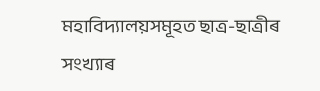মহাবিদ্যালয়সমূহত ছাত্ৰ-ছাত্ৰীৰ সংখ্যাৰ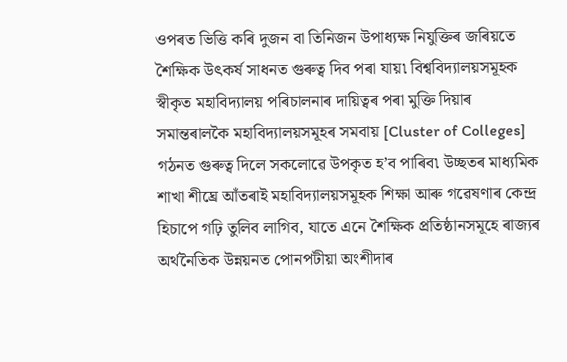ওপৰত ভিত্তি কৰি দুজন বা তিনিজন উপাধ্যক্ষ নিযুক্তিৰ জৰিয়তে শৈক্ষিক উৎকৰ্ষ সাধনত গুৰুত্ব দিব পৰা যায়৷ বিশ্ববিদ্যালয়সমূহক স্বীকৃত মহাবিদ্যালয় পৰিচালনাৰ দায়িত্বৰ পৰা মুক্তি দিয়াৰ সমান্তৰালকৈ মহাবিদ্যালয়সমূহৰ সমবায় [Cluster of Colleges] গঠনত গুৰুত্ব দিলে সকলোৱে উপকৃত হ’ব পাৰিব৷ উচ্ছতৰ মাধ্যমিক শাখা শীঘ্ৰে আঁতৰাই মহাবিদ্যালয়সমূহক শিক্ষা আৰু গৱেষণাৰ কেন্দ্ৰ হিচাপে গঢ়ি তুলিব লাগিব, যাতে এনে শৈক্ষিক প্ৰতিষ্ঠানসমূহে ৰাজ্যৰ অৰ্থনৈতিক উন্নয়নত পোনপটীয়া অংশীদাৰ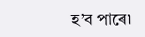হ’ব পাৰে৷